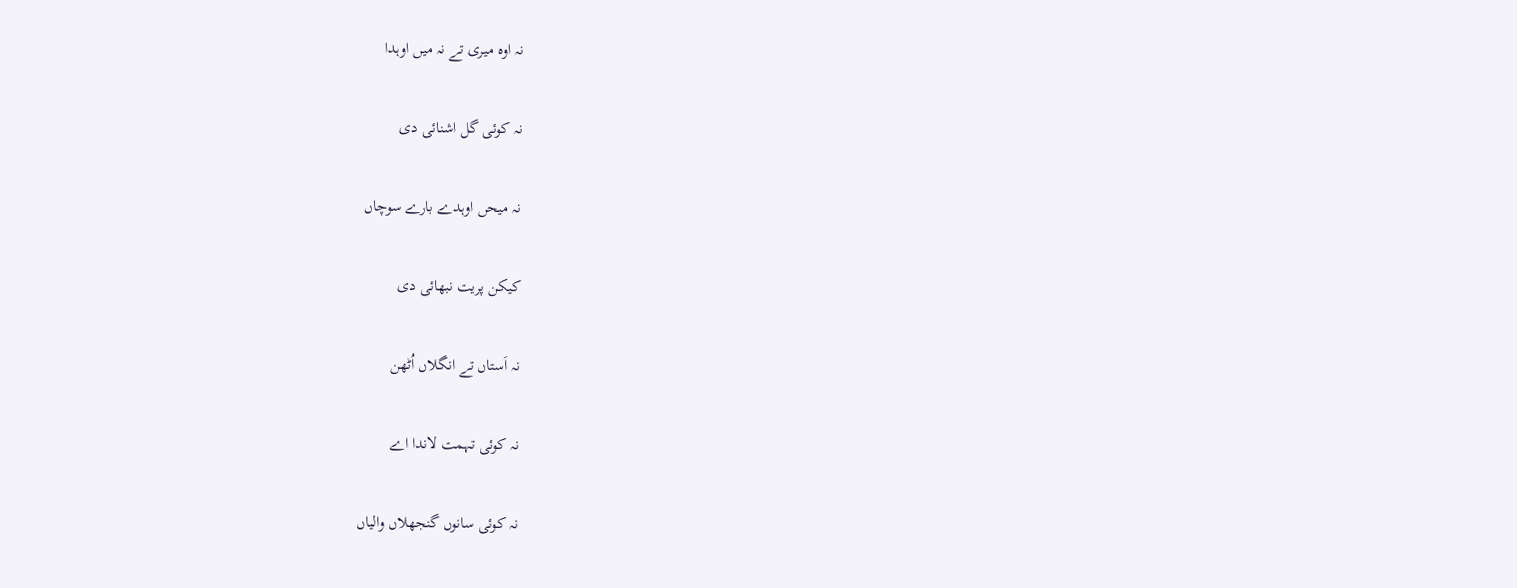نہ اوہ میری تے نہ میں اوہدا

نہ کوئی گل اشنائی دی

نہ میحں اوہدے بارے سوچاں

کیکن پریت نبھائی دی

نہ اَستاں تے انگلاں اُٹھن

نہ کوئی تہمت لاندا اے

نہ کوئی سانوں گنجھلاں والیاں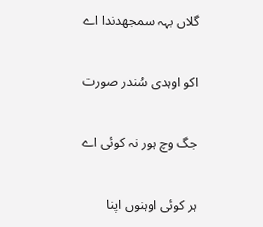گلاں بہہ سمجھدندا اے

اکو اوہدی سُندر صورت

جگ وچ ہور نہ کوئی اے

ہر کوئی اوہنوں اپنا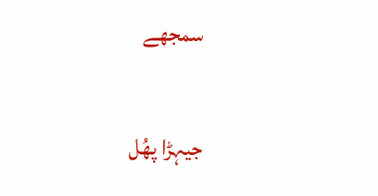سمجھے

جیہڑا پھُل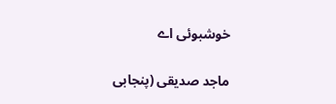خوشبوئی اے

ماجد صدیقی (پنجابی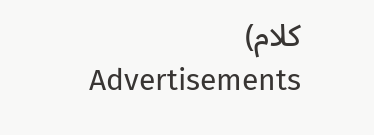کلام)
Advertisements